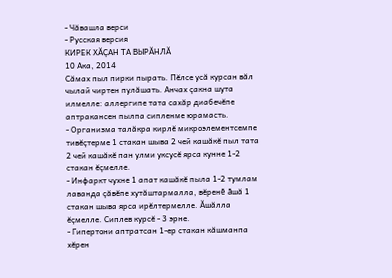- Чăвашла верси
- Русская версия
КИРЕК ХĂÇАН ТА ВЫРĂНЛĂ
10 Ака, 2014
Сăмах пыл пирки пырать. Пĕлсе усă курсан вăл чылай чиртен пулăшать. Анчах çакна шута илмелле: аллергипе тата сахăр диабечĕпе аптракансен пылпа сипленме юрамасть.
- Организма талăкра кирлĕ микроэлементсемпе тивĕçтерме 1 стакан шыва 2 чей кашăкĕ пыл тата 2 чей кашăкĕ пан улми уксусĕ ярса кунне 1-2 стакан ĕçмелле.
- Инфаркт чухне 1 апат кашăкĕ пыла 1-2 тумлам лаванда çăвĕпе хутăштармалла, вĕренĕ ăшă 1 стакан шыва ярса ирĕлтермелле. Ăшăлла ĕçмелле. Сиплев курсĕ - 3 эрне.
- Гипертони аптратсан 1-ер стакан кăшманпа хĕрен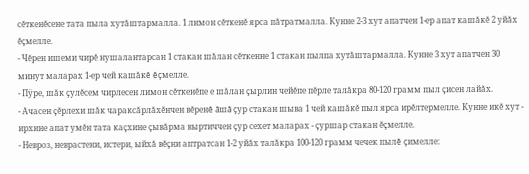сĕткенĕсене тата пыла хутăштармалла. 1 лимон сĕткенĕ ярса пăтратмалла. Кунне 2-3 хут апатчен 1-ер апат кашăкĕ 2 уйăх ĕçмелле.
- Чĕрен ишеми чирĕ нушалантарсан 1 стакан шăлан сĕткенне 1 стакан пылпа хутăштармалла. Кунне 3 хут апатчен 30 минут маларах 1-ер чей кашăкĕ ĕçмелле.
- Пÿре, шăк çулĕсем чирлесен лимон сĕткенĕпе е шăлан çырлин чейĕпе пĕрле талăкра 80-120 грамм пыл çисен лайăх.
- Ачасен çĕрлехи шăк чараксăрлăхĕнчен вĕренĕ ăшă çур стакан шыва 1 чей кашăкĕ пыл ярса ирĕлтермелле. Кунне икĕ хут - ирхине апат умĕн тата каçхине çывăрма выртиччен çур сехет маларах - çуршар стакан ĕçмелле.
- Невроз, неврастени, истери, ыйхă вĕçни аптратсан 1-2 уйăх талăкра 100-120 грамм чечек пылĕ çимелле: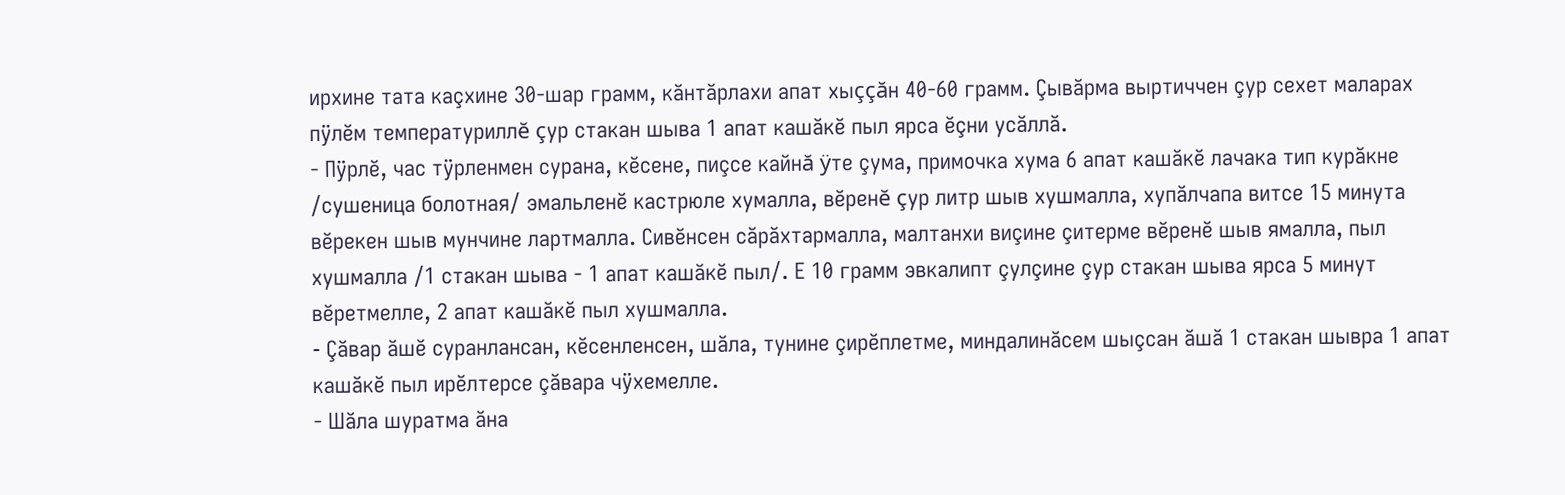ирхине тата каçхине 30-шар грамм, кăнтăрлахи апат хыççăн 40-60 грамм. Çывăрма выртиччен çур сехет маларах пÿлĕм температуриллĕ çур стакан шыва 1 апат кашăкĕ пыл ярса ĕçни усăллă.
- Пÿрлĕ, час тÿрленмен сурана, кĕсене, пиçсе кайнă ÿте çума, примочка хума 6 апат кашăкĕ лачака тип курăкне /сушеница болотная/ эмальленĕ кастрюле хумалла, вĕренĕ çур литр шыв хушмалла, хупăлчапа витсе 15 минута вĕрекен шыв мунчине лартмалла. Сивĕнсен сăрăхтармалла, малтанхи виçине çитерме вĕренĕ шыв ямалла, пыл хушмалла /1 стакан шыва - 1 апат кашăкĕ пыл/. Е 10 грамм эвкалипт çулçине çур стакан шыва ярса 5 минут вĕретмелле, 2 апат кашăкĕ пыл хушмалла.
- Çăвар ăшĕ суранлансан, кĕсенленсен, шăла, тунине çирĕплетме, миндалинăсем шыçсан ăшă 1 стакан шывра 1 апат кашăкĕ пыл ирĕлтерсе çăвара чÿхемелле.
- Шăла шуратма ăна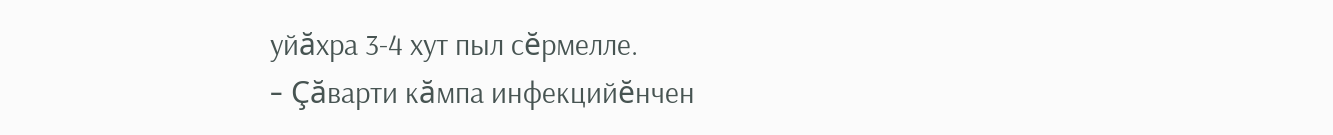уйăхра 3-4 хут пыл сĕрмелле.
- Çăварти кăмпа инфекцийĕнчен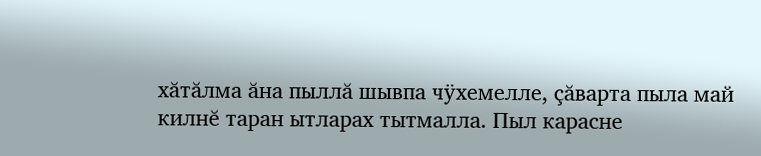хăтăлма ăна пыллă шывпа чÿхемелле, çăварта пыла май килнĕ таран ытларах тытмалла. Пыл карасне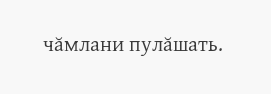чăмлани пулăшать.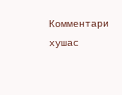Комментари хушас